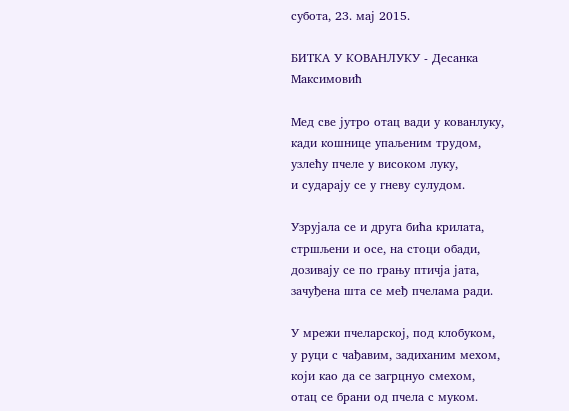субота, 23. мај 2015.

БИТКА У КОВАНЛУКУ - Десанка Максимовић

Мед све јутро отац вади у кованлуку,
кади кошнице упаљеним трудом,
узлећу пчеле у високом луку,
и сударају се у гневу сулудом.

Узрујала се и друга бића крилата,
стршљени и осе, на стоци обади,
дозивају се по грању птичја јата,
зачуђена шта се међ пчелама ради.

У мрежи пчеларској, под клобуком,
у руци с чађавим, задиханим мехом,
који као да се загрцнуо смехом,
отац се брани од пчела с муком.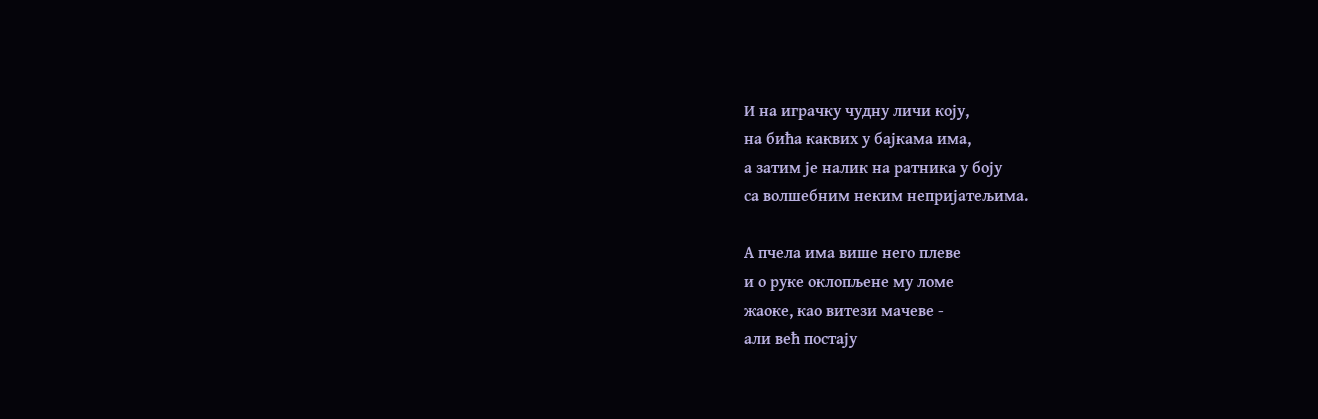И на играчку чудну личи коју,
на бића каквих у бајкама има,
а затим је налик на ратника у боју
са волшебним неким непријатељима.

А пчела има више него плеве
и о руке оклопљене му ломе
жаоке, као витези мачеве -
али већ постају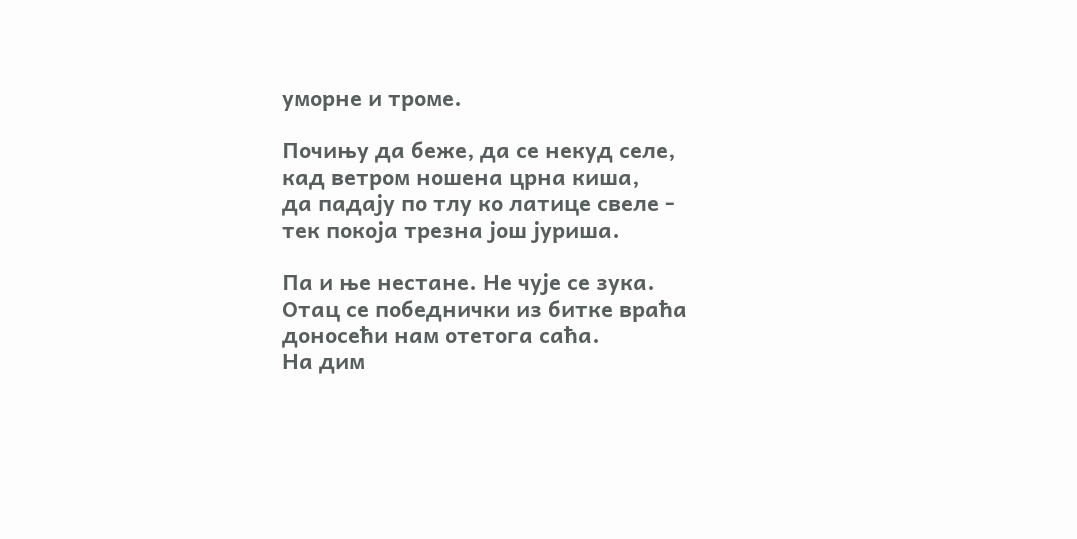уморне и троме.

Почињу да беже, да се некуд селе,
кад ветром ношена црна киша,
да падају по тлу ко латице свеле -
тек покоја трезна још јуриша.

Па и ње нестане. Не чује се зука.
Отац се победнички из битке враћа
доносећи нам отетога саћа.
На дим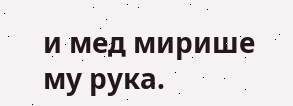и мед мирише му рука.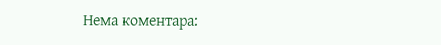Нема коментара: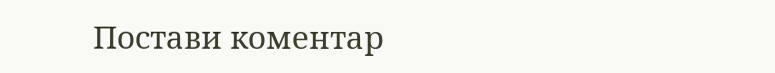Постави коментар